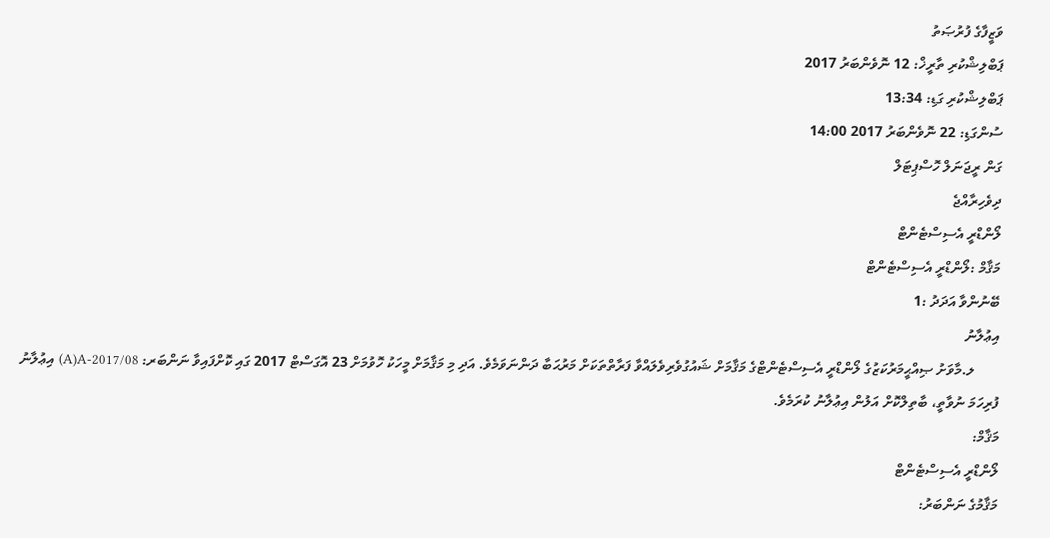ވަޒީފާގެ ފުރުޞަތު
ޕަބްލިޝްކުރި ތާރީޚް: 12 ނޮވެންބަރު 2017
ޕަބްލިޝްކުރި ގަޑި: 13:34
ސުންގަޑި: 22 ނޮވެންބަރު 2017 14:00
ގަން ރީޖަނަލް ހޮސްޕިޓަލް
ދިވެހިރާއްޖެ
ލޯންޑްރީ އެސިސްޓެންޓް
މަޤާމް :ލޯންޑްރީ އެސިސްޓެންޓް
ބޭނުންވާ އަދަދު :1
އިޢުލާނު
       ލ.މާވަށު ޞިއްޙީމަރުކަޒުގެ ލޯންޑްރީ އެސިސްޓެންޓްގެ މަޤާމަށް ޝައުގުވެރިވެލައްވާ ފަރާތްތަކަށް މަރުޙަބާ ދަންނަވަމެވެ. އަދި މި މަޤާމަށް މީހަކު ހޮވުމަށް 23 އޮގަސްޓް 2017 ގައި ކޮށްފައިވާ ނަންބަރ: A)A-2017/08) އިޢުލާނު ފުރިހަމަ ނުވާތީ، ބާތިލްކޮށް އަލުން އިޢުލާނު ކުރަމެވެ.
މަޤާމް:
ލޯންޑްރީ އެސިސްޓެންޓް
މަޤާމުގެ ނަންބަރު: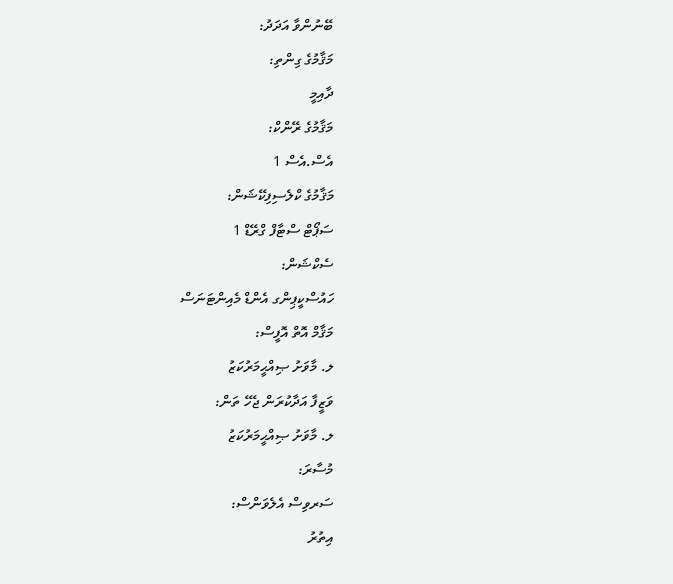ބޭނުންވާ އަދަދު:
މަޤާމުގެ ގިންތި:
ދާއިމީ
މަޤާމުގެ ރޭންކް:
އެސް.އެސް 1
މަޤާމުގެ ކްލެސިފިކޭޝަން:
ސަޕޯޓް ސްޓާފް ގްރޭޑް 1
ސެކްޝަން:
ހައުސްކީޕިންގ އެންޑް މެއިންޓަނަސް
މަޤާމް އޮތް އޮފީސް:
ލ. މާވަށު ޞިއްޙީމަރުކަޒު
ވަޒީފާ އަދާކުރަން ޖެހޭ ތަން:
ލ. މާވަށު ޞިއްޙީމަރުކަޒު
މުސާރަ:
ސަރވިސް އެލެވަންސް:
އިތުރު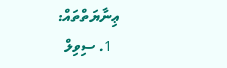ޢިނާޔަތްތައް:
  1. ސިވިލް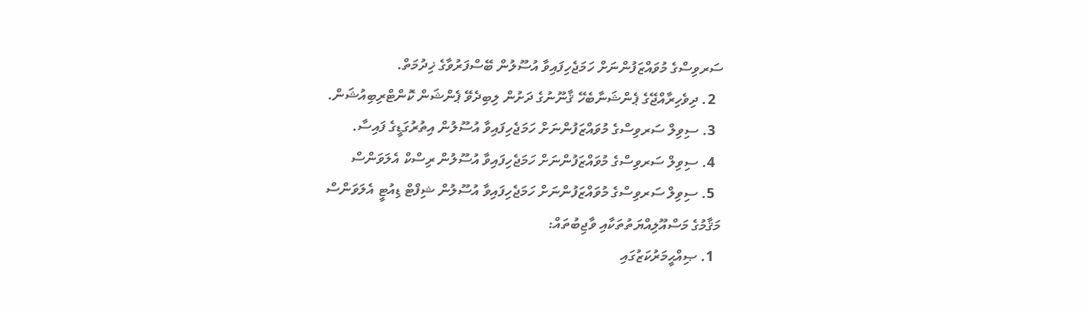ސަރވިސްގެ މުވައްޒަފުންނަށް ހަމަޖެހިފައިވާ އުސޫލުން ބޭސްފަރުވާގެ ޚިދުމަތް.
  2. ދިވެހިރާއްޖޭގެ ޕެންޝަނާބެހޭ ޤާނޫނުގެ ދަށުން ލިބިދެވޭ ޕެންޝަން ކޮންޓްރިބިއުޝަން.
  3. ސިވިލް ސަރވިސްގެ މުވައްޒަފުންނަށް ހަމަޖެހިފައިވާ އުސޫލުން އިތުރުގަޑީގެ ފައިސާ.
  4. ސިވިލް ސަރވިސްގެ މުވައްޒަފުންނަށް ހަމަޖެހިފައިވާ އުސޫލުން ރިސްކް އެލަވަންސް
  5. ސިވިލް ސަރވިސްގެ މުވައްޒަފުންނަށް ހަމަޖެހިފައިވާ އުސޫލުން ޝިފްޓް ޑިއުޓީ އެލަވަންސް
މަޤާމުގެ މަސްއޫލިއްޔަތުތަކާއި ވާޖިބުތައް:
  1. ޞިއްޙީމަރުކަޒުގައި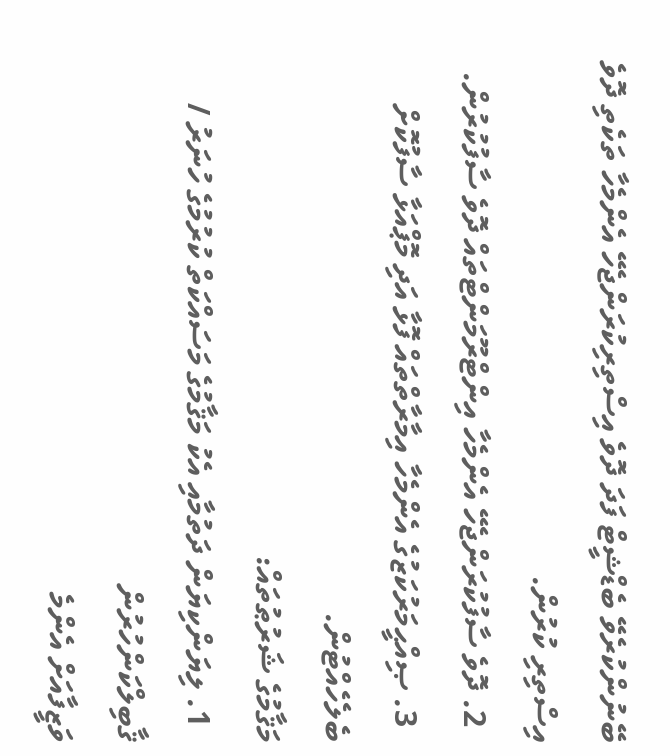ބޭނުންކުރެވޭ ބެޑްޝީޓް ފަދަ ދޮވެ އިސްތިރިކުރަންޖެހޭ އެންމެހާ ތަކެތި ދޮވެ އިސްތިރި ކުރުން.
  2. ދޮވެ ސާފުކުރަންޖެހޭ އެންމެހާ އިންޓްރޫމަންޓްތައް ދޮވެ ސާފުކުރުން.
  3. ޞިއްޙީމަރުކަޒުގެ އެންމެހާ އިމާރާތްތައް ފޮޅާ އަދި މޮޕްއަޅާ ސާފުކޮށް ބެލެހެއްޓުން.
މަޤާމުގެ ޝަރުޠުތައް:
  1. ލިޔަންކިޔަން ދަތުމާއި އެކު މަޤާމުގެ މަސައްކަތް ކުރުމުގެ ހުނަރު / ޤާބިލްކަންހުރުން
ވަޒީފާއަށް އެންމެ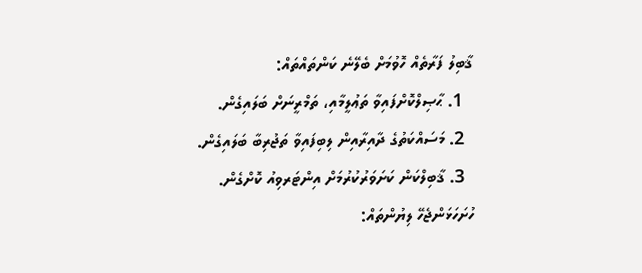ޤާބިލު ފަރާތެއް ހޮވުމަށް ބެލޭނެ ކަންތައްތައް:
  1. ޙާޞިލްކޮށްފައިވާ ތަޢުލީމާއި، ތަމްރީނަށް ބަލައިގެން.
  2. މަސައްކަތުގެ ދާއިރާއިން ލިބިފައިވާ ތަޖުރިބާ ބަލައިގެން.
  3. ޤާބިލްކަން ކަށަވަރުކުރުމަށް އިންޓަރވިއު ކޮށްގެން.
ހުށަހަޅަންޖެހޭ ލިޔުންތައް: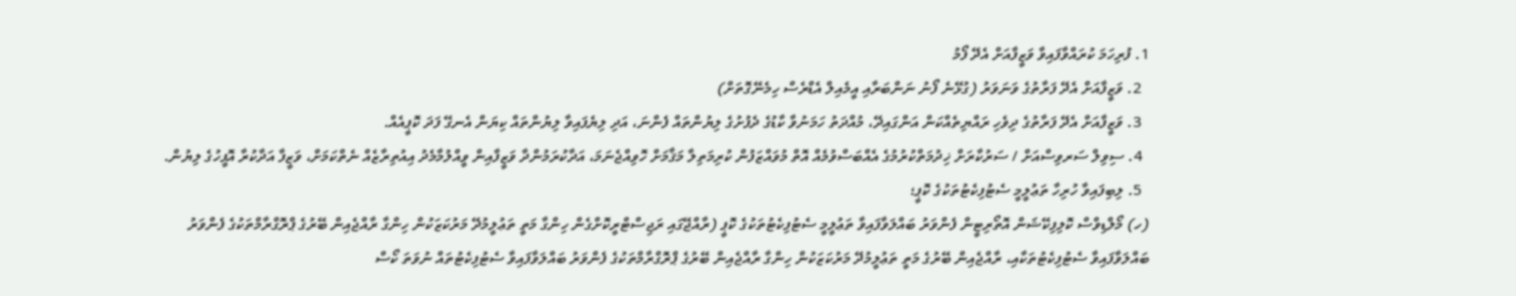1. ފުރިހަމަ ކުރައްވާފައިވާ ވަޒީފާއަށް އެދޭ ފޯމު
  2. ވަޒީފާއަށް އެދޭ ފަރާތުގެ ވަނަވަރު (ގުޅޭނެ ފޯނު ނަންބަރާއި އީމެއިލް އެޑްރެސް ހިމެނޭގޮތަށް)
  3. ވަޒީފާއަށް އެދޭ ފަރާތުގެ ދިވެހި ރައްޔިތެއްކަން އަންގައިދޭ، މުއްދަތު ހަމަނުވާ ކާޑުގެ ދެފުށުގެ ލިޔުންތައް ފެންނަ، އަދި ލިޔެފައިވާ ލިޔުންތައް ކިޔަން އެނގޭ ފަދަ ކޮޕީއެއް.
  4. ސިވިލް ސަރވިސްއަށް / ސަރުކާރަށް ޚިދުމަތްކުރުމުގެ އެއްބަސްވުމެއް އޮތް މުވައްޒަފުން ކުރިމަތިލާ މަޤާމަށް ހޮވިއްޖެނަމަ، އަދާކުރަމުންދާ ވަޒީފާއިން ވީއްލުމާމެދު އިއުތިރާޒެއް ނެތްކަމަށް، ވަޒީފާ އަދާކުރާ އޮފީހުގެ ލިޔުން.
  5. ލިބިފައިވާ ހުރިހާ ތަޢުލީމީ ސެޓުފިކެޓުތަކުގެ ކޮޕީ؛
(ހ) މޯލްޑިވްސް ކޮލިފިކޭޝަން އޮތޯރިޓީން ފެންވަރު ބައްލަވާފައިވާ ތަޢުލީމީ ސެޓުފިކެޓުތަކުގެ ކޮޕީ (ރާއްޖޭގައި ރަޖިސްޓްރީކޮށްގެން ހިންގާ މަތީ ތަޢުލީމުދޭ މަރުކަޒަކުން ހިންގާ ރާއްޖެއިން ބޭރުގެ ޕްރޮގްރާމްތަކުގެ ފެންވަރު ބައްލަވާފައިވާ ސެޓުފިކެޓުތަކާއި، ރާއްޖެއިން ބޭރުގެ މަތީ ތަޢުލީމުދޭ މަރުކަޒަކުން ހިންގާ ރާއްޖެއިން ބޭރުގެ ޕްރޮގްރާމްތަކުގެ ފެންވަރު ބައްލަވާފައިވާ ސެޓުފިކެޓުތައް ނުވަތަ ކޯސް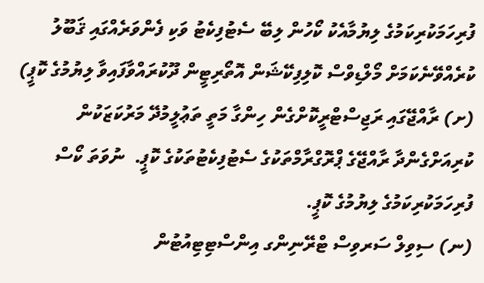ފުރިހަމަކުރިކަމުގެ ލިޔުމާއެކު ކޯހުން ލިބޭ ސެޓުފިކެޓު ވަކި ފެންވަރެއްގައި ޤަބޫލު ކުރެއްވޭނެކަމަށް މޯލްޑިވްސް ކޮލިފިކޭޝަން އޮތޯރިޓީން ދޫކުރައްވާފައިވާ ލިޔުމުގެ ކޮޕީ)
(ށ) ރާއްޖޭގައި ރަޖިސްޓްރީކޮށްގެން ހިންގާ މަތީ ތަޢުލީމުދޭ މަރުކަޒަކުން ކުރިއަށްގެންދާ ރާއްޖޭގެ ޕްރޮގްރާމްތަކުގެ ސެޓުފިކެޓުތަކުގެ ކޮޕީ.  ނުވަތަ ކޯސް ފުރިހަމަކުރިކަމުގެ ލިޔުމުގެ ކޮޕީ.
(ނ) ސިވިލް ސަރވިސް ޓްރޭނިންގ އިންސްޓިޓިއުޓުން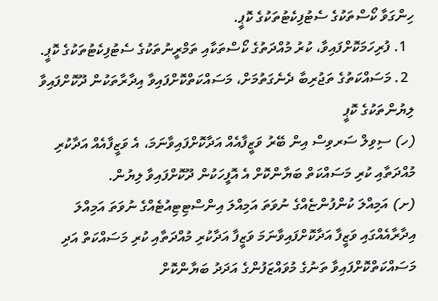ހިންގަވާ ކޯސްތަކުގެ ސެޓުފިކެޓުތަކުގެ ކޮޕީ.
  1. ފުރިހަމަކޮށްފައިވާ، ކުރު މުއްދަތުގެ ކޯސްތަކާއި ތަމްރީނުތަކުގެ ސެޓުފިކެޓުތަކުގެ ކޮޕީ.
  2. މަސައްކަތުގެ ތަޖުރިބާ ދެނެގަތުމަށް، މަސައްކަތްކޮށްފައިވާ އިދާރާތަކުން ދޫކޮށްފައިވާ ލިޔުންތަކުގެ ކޮޕީ
(ހ) ސިވިލް ސަރވިސް އިން ބޭރު ވަޒީފާއެއް އަދާކޮށްފައިވާނަމަ، އެ ވަޒީފާއެއް އަދާކުރި މުއްދަތާއި ކުރި މަސައްކަތް ބަޔާންކޮށް އެ އޮފީހަކުން ދޫކޮށްފައިވާ ލިޔުން.
(ށ) އަމިއްލަ ކުންފުންޏެއްގެ ނުވަތަ އަމިއްލަ އިންސްޓިޓިއުޓެއްގެ ނުވަތަ އަމިއްލަ އިދާރާއެއްގައި ވަޒީފާ އަދާކޮށްފައިވާނަމަ ވަޒީފާ އަދާކުރި މުއްދަތާއި ކުރި މަސައްކަތް އަދި މަސައްކަތްކޮށްފައިވާ ތަނުގެ މުވައްޒަފުންގެ އަދަދު ބަޔާންކޮށް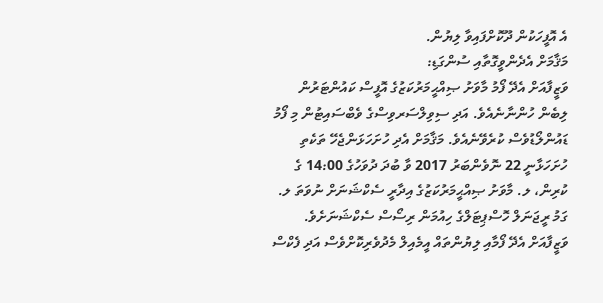އެ އޮފީހަކުން ދޫކޮށްފައިވާ ލިޔުން.
މަޤާމަށް އެދެންވީގޮތާއި ސުންގަޑި:
ވަޒީފާއަށް އެދޭ ފޯމު މާވަށު ޞިއްޙީމަރުކަޒުގެ އޮފީސް ކައުންޓަރުން ލިބެން ހުންނާނެއެވެ. އަދި ސިވިލްސަރވިސްގެ ވެބްސައިޓުން މި ފޯމު ޑައުންލޯޑުވެސް ކުރެވޭނެއެވެ. މަޤާމަށް އެދި ހުށަހަޅަންޖެހޭ ތަކެތި ހުށަހަޅާނީ 22 ނޮވެންބަރު 2017 ވާ ބުދަ ދުވަހުގެ 14:00 ގެ ކުރިން، ލ. މާވަށު ޞިއްޙީމަރުކަޒުގެ އިދާރީ ސެކްޝަނަށް ނުވަތަ ލ. ގަމު ރީޖަނަލް ހޮސްޕިޓަލްގެ ހިއުމަން ރިސޯސް ސެކްޝަނަށެވެ. ވަޒީފާއަށް އެދޭ ފޯމާއި ލިޔުންތައް އީމެއިލް މެދުވެރިކޮށްވެސް އަދި ފެކްސް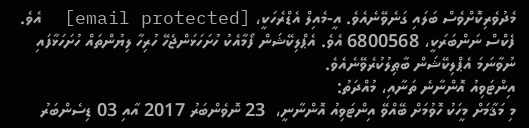މެދުވެރިކޮށްވެސް ބަލައި ގަނެވޭނެއެވެ. އީ-މެއިލް އެޑްރެހަކީ، [email protected]  އެވެ. ފެކްސް ނަންބަރަކީ، 6800568 އެވެ. އެޕްލިކޭޝަން ފޯމާއެކު ހުށަހަޅަންޖެހޭ ހުރިހާ ލިޔުންތައް ހުށަހަޅާފައި ނުވާނަމަ އެޕްލިކޭޝަން ބާޠިލުކުރެވޭނެއެވެ.
އިންޓަވިއު އޮންނާނެ ތަނާއި، މުއްދަތު:
މި މަޤާމަށް މީހަކު ހޮވުމަށް ބޭއްވޭ އިންޓަވިއު އޮންނާނީ،  23 ނޮވެންބަރު 2017 އާއި 03 ޑިސެންބަރު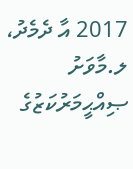2017 އާ ދެމެދު، ލ.މާވަށު ޞިއްޙީމަރުކަޒުގެ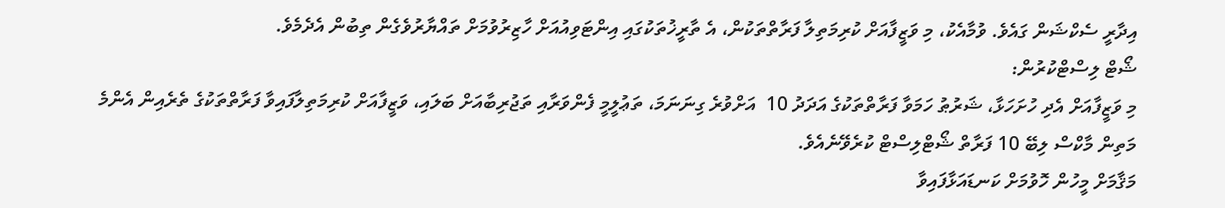އިދާރީ ސެކްޝަން ގައެވެ. ވުމާއެކު، މި ވަޒީފާއަށް ކުރިމަތިލާ ފަރާތްތަކުން، އެ ތާރީޚުތަކުގައި އިންޓަވިއުއަށް ހާޒިރުވުމަށް ތައްޔާރުވެގެން ތިބުން އެދެމެވެ.
ޝޯޓް ލިސްޓްކުރުން:
މި ވަޒީފާއަށް އެދި ހުށަހަޅާ، ޝަރުޠު ހަމަވާ ފަރާތްތަކުގެ އަދަދު 10  އަށްވުރެ ގިނަނަމަ، ތަޢުލީމީ ފެންވަރާއި ތަޖުރިބާއަށް ބަލައި، ވަޒީފާއަށް ކުރިމަތިލާފައިވާ ފަރާތްތަކުގެ ތެރެއިން އެންމެ މަތިން މާކްސް ލިބޭ 10 ފަރާތް ޝޯޓްލިސްޓް ކުރެވޭނެއެވެ.
މަޤާމަށް މީހުން ހޮވުމަށް ކަނޑައަޅާފައިވާ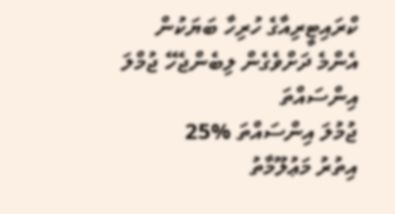ކްރައިޓީރިއާގެ ހުރިހާ ބަޔަކުން އެންމެ ދަށްވެގެން ލިބެންޖެހޭ ޖުމްލަ އިންސައްތަ
ޖުމުލަ އިންސައްތަ %25
އިތުރު މަޢުލޫމާތު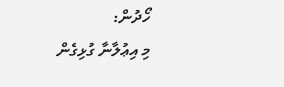ހޯދުން:
މި އިޢުލާނާ ގުޅިގެން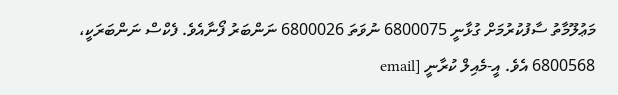މަޢުލޫމާތު ސާފުކުރުމަށް ގުޅާނީ 6800075 ނުވަތަ 6800026 ނަންބަރު ފޯނާއެވެ. ފެކްސް ނަންބަރަކީ، 6800568 އެވެ. އީ-މެއިލް ކުރާނީ [email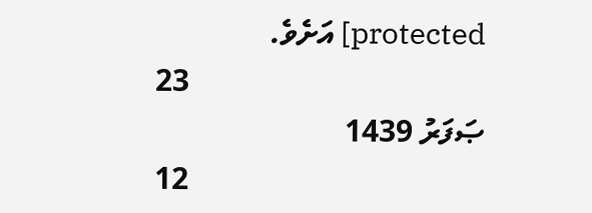protected] އަށެވެ.
                                      23 ޞަފަރު 1439
                                      12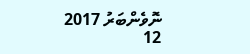ނޮވެންބަރު 2017
12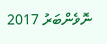ނޮވެންބަރު 2017